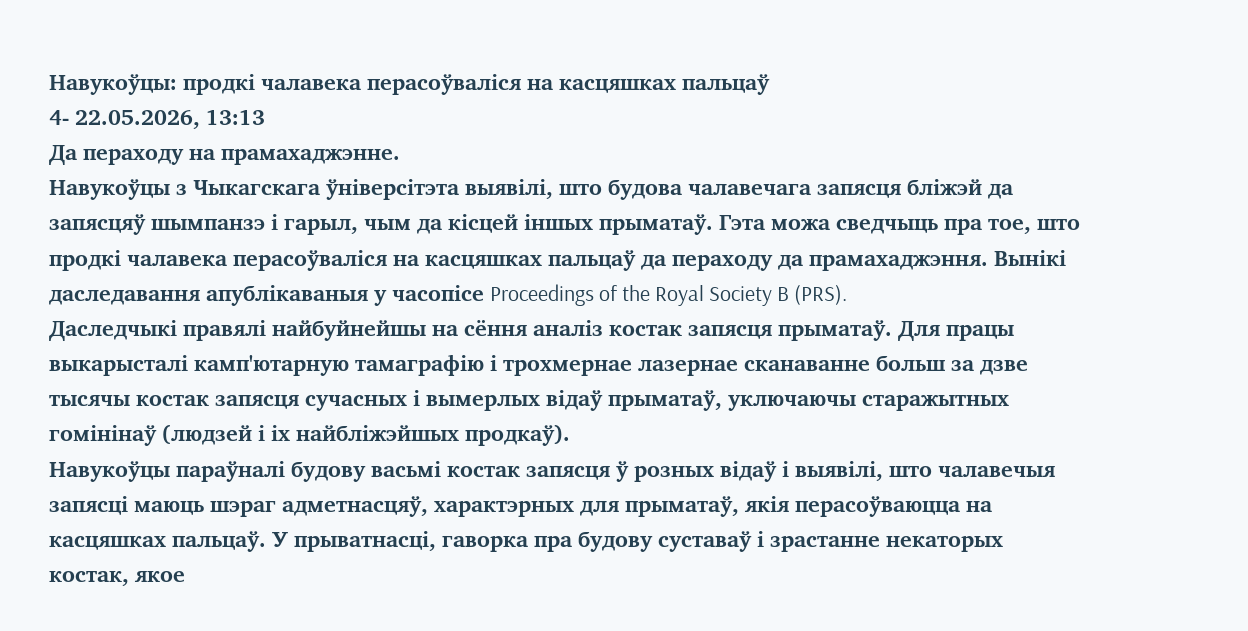Навукоўцы: продкі чалавека перасоўваліся на касцяшках пальцаў
4- 22.05.2026, 13:13
Да пераходу на прамахаджэнне.
Навукоўцы з Чыкагскага ўніверсітэта выявілі, што будова чалавечага запясця бліжэй да запясцяў шымпанзэ і гарыл, чым да кісцей іншых прыматаў. Гэта можа сведчыць пра тое, што продкі чалавека перасоўваліся на касцяшках пальцаў да пераходу да прамахаджэння. Вынікі даследавання апублікаваныя у часопісе Proceedings of the Royal Society B (PRS).
Даследчыкі правялі найбуйнейшы на сёння аналіз костак запясця прыматаў. Для працы выкарысталі камп'ютарную тамаграфію і трохмернае лазернае сканаванне больш за дзве тысячы костак запясця сучасных і вымерлых відаў прыматаў, уключаючы старажытных гомінінаў (людзей і іх найбліжэйшых продкаў).
Навукоўцы параўналі будову васьмі костак запясця ў розных відаў і выявілі, што чалавечыя запясці маюць шэраг адметнасцяў, характэрных для прыматаў, якія перасоўваюцца на касцяшках пальцаў. У прыватнасці, гаворка пра будову суставаў і зрастанне некаторых костак, якое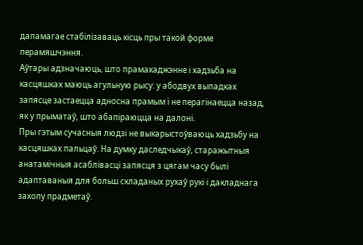дапамагае стабілізаваць кісць пры такой форме перамяшчэння.
Аўтары адзначаюць, што прамахаджэнне і хадзьба на касцяшках маюць агульную рысу: у абодвух выпадках запясце застаецца адносна прамым і не перагінаецца назад, як у прыматаў, што абапіраюцца на далоні.
Пры гэтым сучасныя людзі не выкарыстоўваюць хадзьбу на касцяшках пальцаў. На думку даследчыкаў, старажытныя анатамічныя асаблівасці запясця з цягам часу былі адаптаваныя для больш складаных рухаў рукі і дакладнага захопу прадметаў.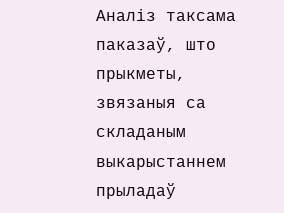Аналіз таксама паказаў, што прыкметы, звязаныя са складаным выкарыстаннем прыладаў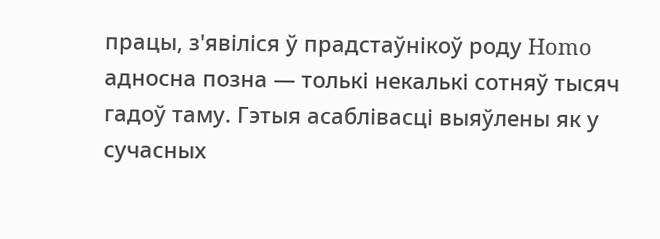працы, з'явіліся ў прадстаўнікоў роду Homo адносна позна — толькі некалькі сотняў тысяч гадоў таму. Гэтыя асаблівасці выяўлены як у сучасных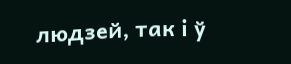людзей, так і ў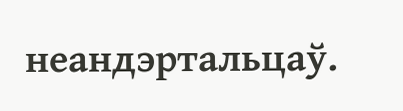неандэртальцаў.